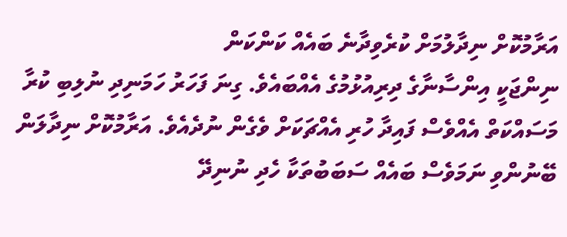އަރާމުކޮށް ނިދާލުމަށް ކުރެވިދާނެ ބައެއް ކަންކަން
ނިންޖަކީ އިންސާނާގެ ދިރިއުޅުމުގެ އެއްބައެވެ. ގިނަ ފަހަރު ހަމަނިދި ނުލިބި ކުރާ މަސައްކަތް އެއްވެސް ފައިދާ ހުރި އެއްޗަކަށް ވެގެން ނުދެއެވެ. އަރާމުކޮށް ނިދާލަން ބޭނުންވި ނަމަވެސް ބައެއް ސަބަބުތަކާ ހެދި ނުނިދޭ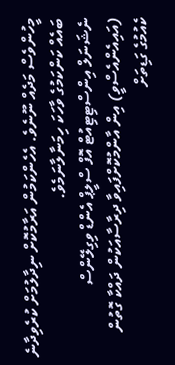މީހުންވެސް މަދެއް ނޫނެވެ. އެހެންކަމުން އަރާމުކޮށް ނިދާލުމަށް ކުރެވިދާނެ ބައެއް ކަންކަމުގެ ވާހަކަ ހިމަނާލާނަމެވެ.
ނެޝަނަލް އިންސްޓިޓިއުޓް އޮފް ސްލީޕް އެންޑް ވިގިލޭންސް (އައިއެންއެސްވީ) އިން އާންމުކޮށްފައިވާ ދިރާސާއަކުން ދައްކާ ގޮތުން ކެއުމުގެ ގަޑިތަށް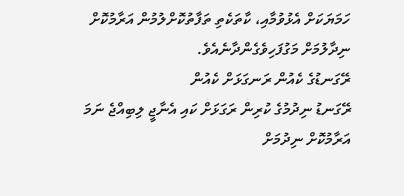ހަމަޔަކަށް އެޅުވުމާއި، ކާތަކެތި ތަފާތުކޮށްލުމުން އަރާމުކޮށް ނިދާލުމަށް މަގުފަހިވެގެންދާނެއެވެ.
ރޭގަނޑުގެ ކެއުން ރަނގަޅަށް ކެއުން
ރޭގަނޑު ނިދުމުގެ ކުރިން ރަގަޅަށް ކައި އެނާޖީ ލިބިއްޖެ ނަމަ އަރާމުކޮށް ނިދުމަށް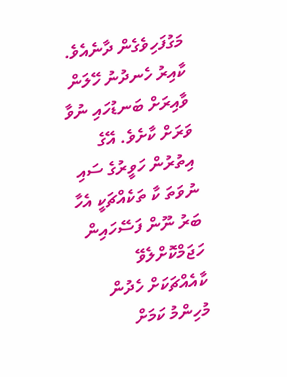މަގުފަހިވެގެން ދާނެއެވެ. ކާއިރު ހެނދުނު ހޭލަން ވާއިރަށް ބަނޑުހައި ނުވާ ވަރަށް ކާށެވެ. އޭގެ އިތުރުން ހަވީރުގެ ސައި ނުވަތަ ކާ ތަކެއްޗަކީ އެހާ ބަރު ނޫން ފަސޭހައިން ހަޖަމްކޮށްލެވޭ ކާއެއްޗަކަށް ހެދުން މުހިންމު ކަމަށް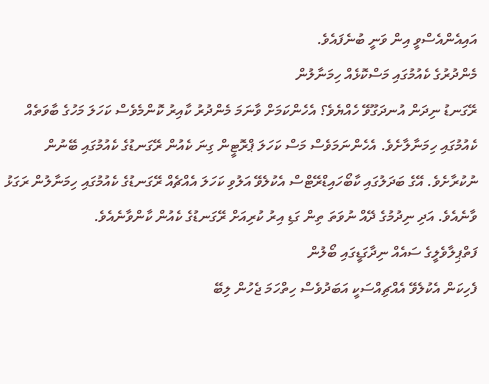އައިއެންއެސްވީ އިން ވަނީ ބުނެފައެވެ.
މެންދުރުގެ ކެއުމުގައި މަސްކޮޅެއް ހިމަނާލުން
ރޭގަނޑު ނިދަން އުނދަގޫވޭ ހެއްޔެވެ؟ އެހެންކަމަށް ވާނަމަ މެންދުރު ކާއިރު ކޮންމެވެސް ކަހަލަ މަހުގެ ބާވަތެއް ކެއުމުގައި ހިމަނާލާށެވެ. އެހެންނަމަވެސް މަސް ކަހަލަ ޕްރޮޓީން ގިނަ ކެއުން ރޭގަނޑުގެ ކެއުމުގައި ބޭނުން ނުކުރާށެވެ. އޭގެ ބަދަލުގައި ކާބޯހައިޑްރޭޓްސް އެކުލެވޭ އަލުވި ކަހަލަ އެއްޗެއް ރޭގަނޑުގެ ކެއުމުގައި ހިމަނާލުން ރަގަޅު ވާނެއެވެ. އަދި ނިދުމުގެ ދޭއް ނުވަތަ ތިން ގަޑި އިރު ކުރިއަށް ރޭގަނޑުގެ ކެއުން ކާންވާނެއެވެ.
ފަތްޕިލާވެލީގެ ސައެއް ނިދާގަޑީގައި ބޯލުން
ފެހިކަން އެކުލެވޭ އެއްޗިއްސަކީ އަބަދުވެސް ހިތްހަމަ ޖެހުން ލިބޭ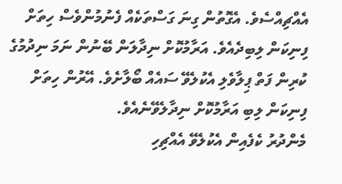އެއްޗިއްސެވެ. އެގޮތުން ގިނަ ގަސްތަކެއް ފެނުމުންވެސް ހިތަށް ފިނިކަން ލިބިދެއެވެ. އަރާމުކޮށް ނިދާލަން ބޭނުން ނަމަ ނިދުމުގެ ކުރިން ފަތް ޕިލާވެލި އެކުލެވޭ ސައެއް ބޯލާށެވެ. އޭރުން ހިތަށް ފިނިކަން ލިބި އަރާމުކޮށް ނިދާލެވޭނެއެވެ.
މެންދުރު ކެފެއިން އެކުލެވޭ އެއްޗިހި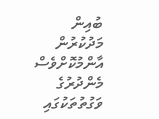ބުއިން މަދުކުރުން
އާންމުކޮށްވެސް މެންދުރުގެ ވަގުތުތަކުގައި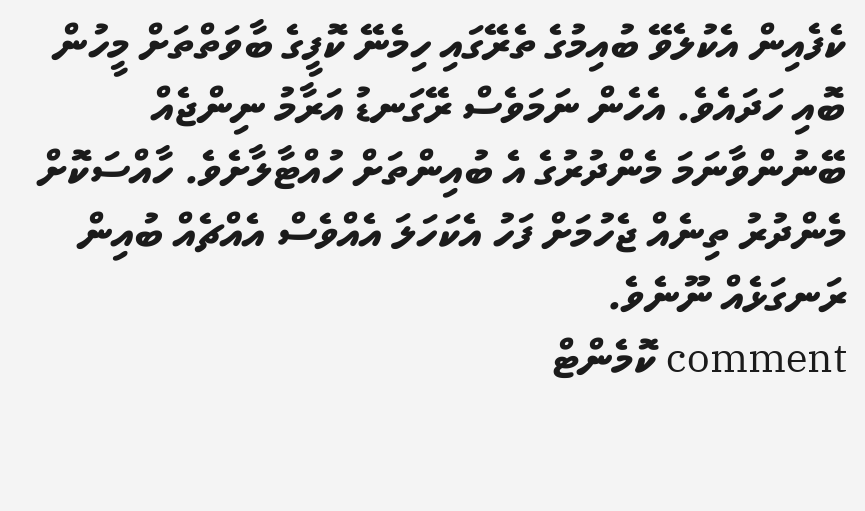ކެފެއިން އެކުލެވޭ ބުއިމުގެ ތެރޭގައި ހިމެނޭ ކޮފީގެ ބާވަތްތަށް މީހުން ބޮއި ހަދައެވެ. އެހެން ނަމަވެސް ރޭގަނޑު އަރާމު ނިންޖެއް ބޭނުންވާނަމަ މެންދުރުގެ އެ ބުއިންތަށް ހުއްޓާލާށެވެ. ހާއްސަކޮށް މެންދުރު ތިނެއް ޖެހުމަށް ފަހު އެކަހަލަ އެއްވެސް އެއްޗެއް ބުއިން ރަނގަޅެއް ނޫނެވެ.
comment ކޮމެންޓް